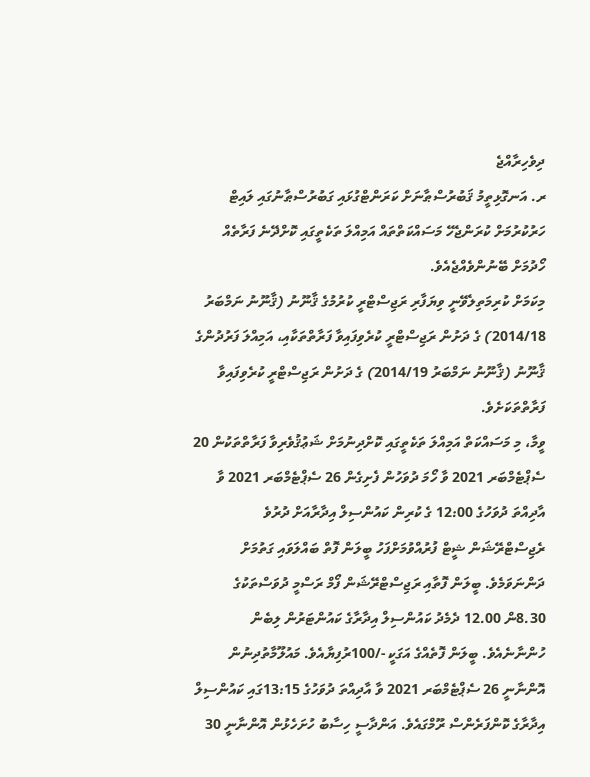ދިވެހިރާއްޖެ
ރ. އަނގޮޅިތީމު ޤަބުރުސްޠާނަށް ކަރަންޓްގުޅައި ގަބުރުސްޠާނުގައި ލައިޓް ހަރުކުރުމަށް ކުރަންޖެހޭ މަސައްކަތްތައް އަމިއްލަ ތަކެތީގައި ކޮށްދޭނެ ފަރާތެއް ހޯދުމަށް ބޭނުންވެއްޖެއެވެ.
މިކަމަށް ކުރިމަތިލެވޭނީ ވިޔަފާރި ރަޖިސްޓްރީ ކުރުމުގެ ޤާނޫނު (ޤާނޫނު ނަމްބަރު 2014/18) ގެ ދަށުން ރަޖިސްޓްރީ ކުރެވިފައިވާ ފަރާތްތަކާއި، އަމިއްލަ ފަރުދުންގެ ޤާނޫނު (ޤާނޫނު ނަމްބަރު 2014/19) ގެ ދަށުން ރަޖިސްޓްރީ ކުރެވިފައިވާ ފަރާތްތަކަށެވެ.
ވީމާ، މި މަސައްކަތް އަމިއްލަ ތަކެތީގައި ކޮށްދިނުމަށް ޝަޢުޤުވެރިވާ ފަރާތްތަކުން 20 ސެޕްޓެމްބަރ 2021 ވާ ހޯމަ ދުވަހުން ފެށިގެން 26 ސެޕްޓެމްބަރ 2021 ވާ އާދިއްތަ ދުވަހުގެ 12:00 ގެ ކުރިން ކައުންސިލް އިދާރާއަށް ދުރުވެ ރެޖިސްޓްރޭޝަން ޝީޓް ފުރުއްވުމަށްފަހު ބީލަން ފޮތް ބައްލަވައި ގަތުމަށް ދަންނަވަމެވެ. ބީލަން ފޮތާއި ރަޖިސްޓްރޭޝަން ފޯމް ރަސްމީ ދުވަސްތަކުގެ 8.30ން 12.00 ދެމެދު ކައުންސިލް އިދާރާގެ ކައުންޓަރުން ލިބެން ހުންނާނެއެވެ. ބީލަން ފޮތެއްގެ އަގަކީ -/100ރުފިޔާއެވެ. މައުލޫމާތުދިނުން އޮންނާނީ 26 ސެޕްޓެމްބަރ 2021 ވާ އާދިއްތަ ދުވަހުގެ 13:15ގައި ކައުންސިލް އިދާރާގެ ކޮންފަރެންސް ރޫމްގައެވެ. އަންދާސީ ހިސާބު ހުށަހެޅުން އޮންނާނީ 30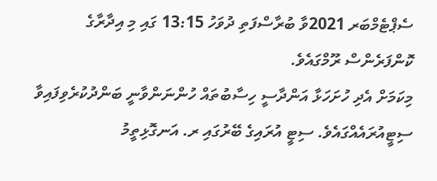ސެޕްޓެމްބަރ 2021ވާ ބުރާސްފަތި ދުވަހު 13:15 ގައި މި އިދާރާގެ ކޮންފަރެންސް ރޫމްގައެވެ.
މިކަމަށް އެދި ހުށަހަޅާ އަންދާސީ ހިސާބުތައް ހުންނަންވާނީ ބަންދުކުރެވިފައިވާ ސިޓީއުރައެއްގައެވެ. ސިޓީ އުރައިގެ ބޭރުގައި ރ. އަނގޮޅިތީމު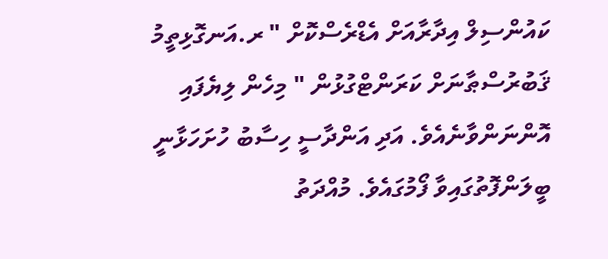ކައުންސިލް އިދާރާއަށް އެޑްރެސްކޮށް " ރ.އަނގޮޅިތީމު ޤަބުރުސްޠާނަށް ކަރަންޓްގުޅުން " މިހެން ލިޔެފައި އޮންނަންވާނެއެވެ. އަދި އަންދާސީ ހިސާބު ހުށަހަޅާނީ ބީލަންފޮތުގައިވާ ފޯމުގައެވެ. މުއްދަތު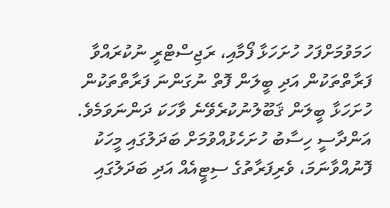ހަމަވުމަށްފަހު ހުށަހަޅާ ފޯމާއި، ރަޖިސްޓްރީ ނުކުރައްވާ ފަރާތްތަކުން އަދި ބީލަން ފޮތް ނުގަންނަ ފަރާތްތަކުން ހުށަހަޅާ ބީލަން ޤަބޫލުނުކުރެވޭނެ ވާހަކަ ދަންނަވަމެވެ.
އަންދާސީ ހިސާބު ހުށަހެޅުއްވުމަށް ބަދަލުގައި މީހަކު ފޮނުއްވާނަމަ، ވެރިފަރާތުގެ ސިޓީއެއް އަދި ބަދަލުގައި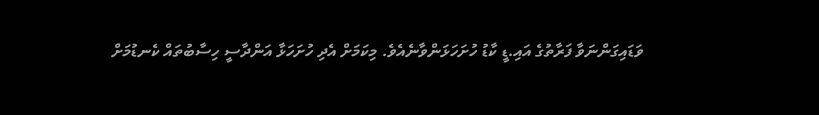ވަޑައިގަންނަވާ ފަރާތުގެ އައި.ޑީ ކާޑު ހުށަހަޅަންވާނެއެވެ. މިކަމަށް އެދި ހުށަހަޅާ އަންދާސީ ހިސާބުތައް ކެނޑުމަށް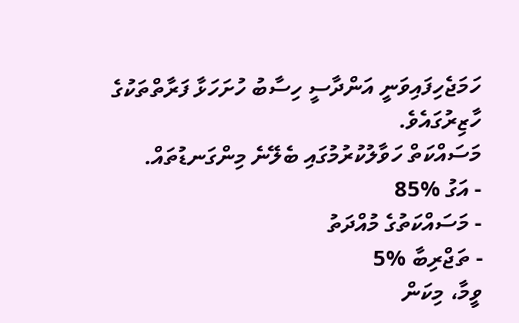ހަމަޖެހިފައިވަނީ އަންދާސީ ހިސާބު ހުށަހަޅާ ފަރާތްތަކުގެ ހާޒިރުގައެވެ.
މަސައްކަތް ހަވާލުކުރުމުގައި ބެލޭނެ މިންގަނޑުތައް.
- އަގު %85
- މަސައްކަތުގެ މުއްދަތު
- ތަޖްރިބާ %5
ވީމާ، މިކަން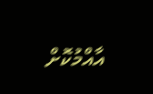އާއްމުކޮށް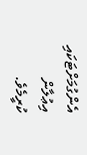އެންގުމަށްޓަކައި އިޢުލާން ކުރީމެވެ.